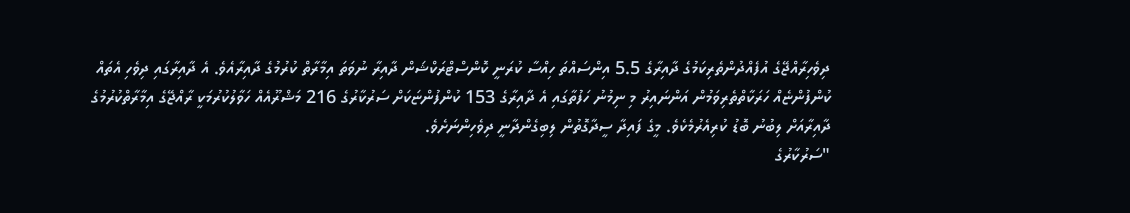ދިވެހިރާއްޖޭގެ އުފެއްދުންތެރިކަމުގެ ދާއިރާގެ 5.5 އިންސައްތަ ހިއްސާ ކުރަނީ ކޮންސްޓްރަކްޝަން ދާއިރާ ނުވަތަ އިމާރާތް ކުރުމުގެ ދާއިރާއެވެ. އެ ދާއިރާގައި ދިވެހި އެތައް ކުންފުންޏެއް ހަރަކާތްތެރިވަމުން އަންނައިރު މި ނިމުނު ހަފުތާގައި އެ ދާއިރާގެ 153 ކުންފުންޏަކަށް ސަރުކާރުގެ 216 މަޝްރޫއެއް ހަވާލުކުރުމަކީ ރާއްޖޭގެ އިމާރާތްކުރުމުގެ ދާއިރާއަށް ލިބުނު ބޮޑު ކުރިއެރުމެކެވެ. މީގެ ފައިދާ ސީދާގޮތުން ލިބިގެންދާނީ ދިވެހިންނަށެވެ.
"ސަރުކާރުގެ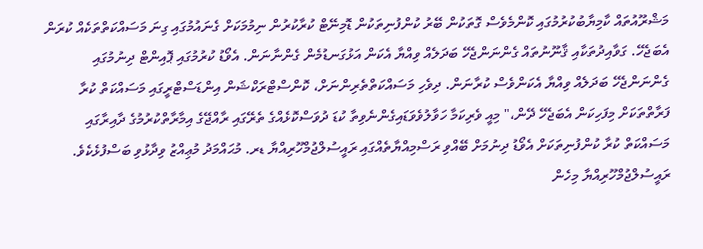މަޝްރޫއުތައް ކާމިޔާބުކުރުމުގައި ކޮންމެވެސް ގޮތަކުން ބޭރު ކުންފުނިތަކުން ޑޮމިނޭޓް ކުރާކުރުން ނިމުމަކަށް ގެނައުމުގައި ގިނަ މަސައްކަތްތަކެއް ކުރަން އެބަޖެހޭ. ގަވާއިދުތަކާއި ޤާނޫނުތައް ގެންނަންޖެހޭ ބަދަލެއް ވިއްޔާ އެކަން އަޅުގަނޑުމެން ގެންނާނަން. އެވޯޑު ކުރުމުގައި ޕޮއިންޓް ދިނުމުގައި ގެންނަންޖެހޭ ބަދަލެއް ވިއްޔާ އެކަންވެސް ކުރާނަން. ދިވެހި މަސައްކަތްތެރިންނަށް، ކޮންސްޓްރަކްޝަން އިންޑަސްޓްރީގައި މަސައްކަތް ކުރާ ފަރާތްތަކަށް މިފަހިކަން އެބަޖެހޭ ދޭން،" މިއީ ވެރިކަމާ ހަވާލުވެވަޑައިގެންނެވިތާ ކުޑަ ދުވަސްކޮޅެއްގެ ތެރޭގައި ރާއްޖޭގެ އިމާރާތްކުރުމުގެ ދާއިރާގައި މަސައްކަތް ކުރާ ކުންފުނިތަކަށް އެވޯޑު ދިނުމަށް ބޭއްވި ރަސްމިއްޔާތެއްގައި ރައީސުލްޖުމްހޫރިއްޔާ ޑރ. މުޙައްމަދު މުޢިއްޒު ވިދާޅުވި ބަސްފުޅެކެވެ.
ރައީސުލްޖުމްހޫރިއްޔާ މިހެން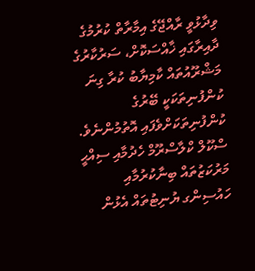ވިދާޅުވީ ރާއްޖޭގެ އިމާރާތް ކުރުމުގެ ދާއިރާގައި ޚާއްސަކޮށް، ސަރުކާރުގެ މަޝްރޫއުތައް ކާމިޔާބު ކުރާ ގިނަ ކުންފުނިތަކަކީ ބޭރުގެ ކުންފުނިތަކަށްވެފައި އޮތުމުންނެވެ. ސްކޫލް ކްލާސްރޫމް ހެދުމާއި ސިއްޙީ މަރުކަޒުތައް ބިނާކުރުމާއި ހައުސިންގ ޔުނިޓުތައް އެޅުން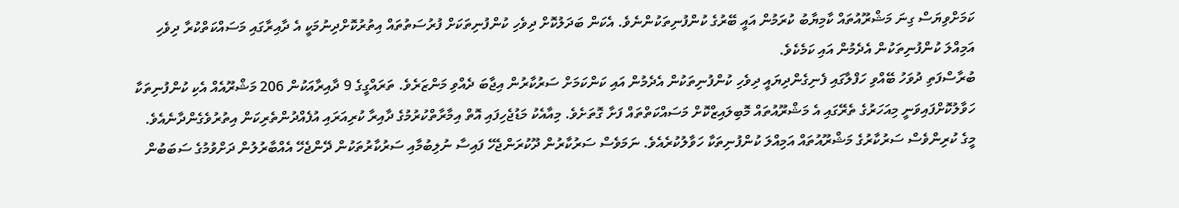ކަމަށްވިޔަސް ގިނަ މަޝްރޫއުތައް ކާމިޔާބު ކުރަމުން އައީ ބޭރުގެ ކުންފުނިތަކުންނެވެ. އެކަން ބަދަލުކޮށް ދިވެހި ކުންފުނިތަކަށް ފުރުސަތުތައް އިތުރުކޮށްދިނުމަކީ އެ ދާއިރާގައި މަސައްކަތްކުރާ ދިވެހި އަމިއްލަ ކުންފުނިތަކުން އެދެމުން އައި ކަމެކެވެ.
ބުރާސްފަތި ދުވަހު ބޭއްވި ހަފްލާގައި ފެނިގެންދިޔައީ ދިވެހި ކުންފުނިތަކުން އެދެމުން އައި ކަންކަމަށް ސަރުކާރުން އިޖާބަ ދެއްވި މަންޒަރެވެ. ތަރައްގީގެ 9 ދާއިރާއަކުން 206 މަޝްރޫއެއް އެކި ކުންފުނިތަކާ ހަވާލުކޮށްފައިވަނީ މިއަހަރުގެ ތެރޭގައި އެ މަޝްރޫއުތައް މޮބިލައިޒްކޮށް މަސައްކަތްތައް ފަށާ ގޮތަށެވެ. މިއާއެކު މަޑުޖެހިފައި އޮތް އިމާރާތްކުރުމުގެ ދާއިރާ ކުރިއަރައި އުފެއްދުންތެރިކަން އިތުރުވެގެންދާނެއެވެ.
މީގެ ކުރިންވެސް ސަރުކާރުގެ މަޝްރޫއުތައް އަމިއްލަ ކުންފުނިތަކާ ހަވާލުކުރެއެވެ. ނަމަވެސް ސަރުކާރުން ދޫކުރަންޖެހޭ ފައިސާ ނުލިބުމާއި ސަރުކާރުތަކުން ދޭންޖެހޭ އެއްބާރުލުން ދަށްވުމުގެ ސަބަބުން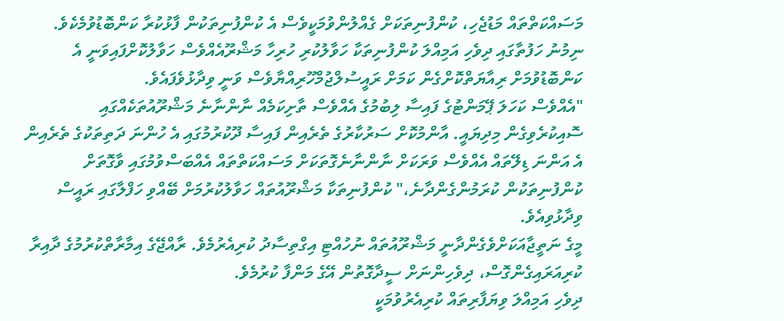މަސައްކަތްތައް މަޑުޖެހި، ކުންފުނިތަކަށް ގެއްލުންވުމަކީވެސް އެ ކުންފުނިތަކުން ފާޅުކުރާ ކަންބޮޑުވުމެކެވެ. ނިމުނު ހަފުތާގައި ދިވެހި އަމިއްލަ ކުންފުނިތަކާ ހަވާލުކުރި ހުރިހާ މަޝްރޫއެއްވެސް ހަވާލުކޮށްފައިވަނީ އެ ކަންބޮޑުވުމަށް ރިއާޔަތްކޮށްގެން ކަމަށް ރައީސުލްޖުމްހޫރިއްޔާވެސް ވަނީ ވިދާޅުވެފައެވެ.
"އެއްވެސް ކަހަލަ ޕޭމަންޓުގެ ފައިސާ ލިބުމުގެ އެއްވެސް ތާށިކަމެއް ނާންނާނެ މަޝްރޫއުތަކެއްގައި ސޮއިކުރެވިގެން މިދިޔައީ. އާންމުކޮށް ސަރުކާރުގެ ތެރެއިން ފައިސާ ދޫކުރުމުގައި އެ ހުންނަ ދަތިތަކުގެ ތެރެއިން އެ އަންނަ ޑިލޭތައް އެއްވެސް ވަރަކަށް ނާންނާނެގޮތަކަށް މަސައްކަތްތައް އެއްބަސްވުމުގައި ވާގޮތަށް ކުންފުނިތަކުން ކުރަމުންގެންދާނެ،" ކުންފުނިތަކާ މަޝްރޫއުތައް ހަވާލުކުރުމަށް ބޭއްވި ހަފްލާގައި ރައީސް ވިދާޅުވިއެވެ.
މީގެ ނަތީޖާއަކަށްވެގެންދާނީ މަޝްރޫއުތައް ނުހުއްޓި އިގްތިސާދު ކުރިއެރުމެވެ. ރާއްޖޭގެ އިމާރާތްކުރުމުގެ ދާއިރާ ކުރިއަރައިގެންގޮސް، ދިވެހިންނަށް ސީދާގޮތުން އޭގެ މަންފާ ކުރުމެވެ.
ދިވެހި އަމިއްލަ ވިޔަފާރިތައް ކުރިއެރުވުމަކީ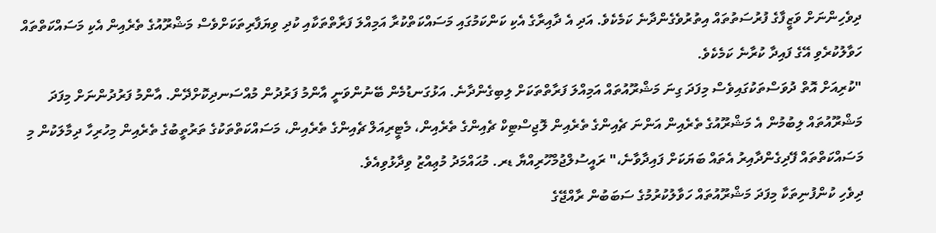ދިވެހިންނަށް ވަޒީފާގެ ފުރުސަތުތައް އިތުރުވެގެންދާނެ ކަމެކެވެ. އަދި އެ ދާއިރާގެ އެކި ކަންކަމުގައި މަސައްކަތްކުރާ އަމިއްލަ ފަރާތްތަކާއި ކުދި ވިޔަފާރިތަކަށްވެސް މަޝްރޫއުގެ ތެރެއިން އެކި މަސައްކަތްތައް ހަވާލުކުރެވި އޭގެ ފައިދާ ކުރާނެ ކަމެކެވެ.
"ކުރިއަށް އޮތް ދުވަސްތަކުގައިވެސް މިފަދަ ގިނަ މަޝްރޫއުތައް އަމިއްލަ ފަރާތްތަކަށް ލިބިގެންދާނެ. އަޅުގަނޑުމެން ބޭނުންވަނީ އާންމު ފަރުދުން މުއްސަނދިކޮށްދޭން. އާންމު ފަރުދުންނަށް މިފަދަ މަޝްރޫއުތައް ލިބުމުން އެ މަޝްރޫއުގެ ތެރެއިން އަންނަ ޗެއިންގެ ތެރެއިން ލޮޖިސްޓިކް ޗެއިންގެ ތެރެއިން، މެޓީރިއަލް ޗެއިންގެ ތެރެއިން، މަސައްކަތްތަކުގެ ތަރުތީބުގެ ތެރެއިން މިހުރިހާ ދިމާލަކުން މި މަސައްކަތްތައް ފޭދިގެންދާއިރު އެތައް ބަޔަކަށް ފައިދާވާނެ،" ރައީސުލްޖުމްހޫރިއްޔާ ޑރ. މުޙައްމަދު މުޢިއްޒު ވިދާޅުވިއެވެ.
ދިވެހި ކުންފުނިތަކާ މިފަދަ މަޝްރޫއުތައް ހަވާލުކުރުމުގެ ސަބަބުން ރާއްޖޭގެ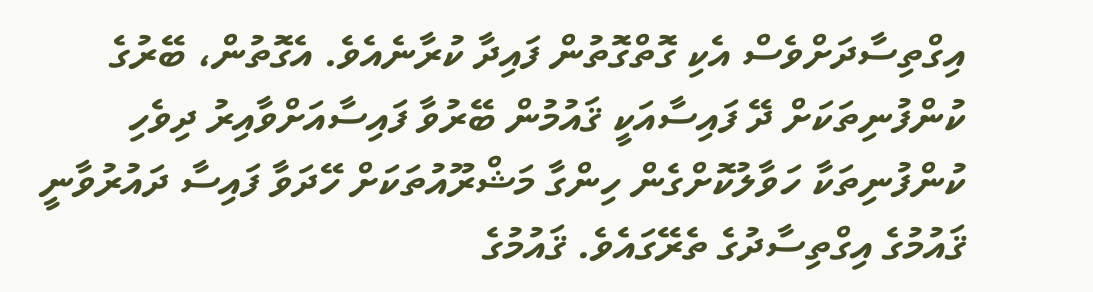އިގްތިސާދަށްވެސް އެކި ގޮތްގޮތުން ފައިދާ ކުރާނެއެވެ. އެގޮތުން، ބޭރުގެ ކުންފުނިތަކަށް ދޭ ފައިސާއަކީ ޤައުމުން ބޭރުވާ ފައިސާއަށްވާއިރު ދިވެހި ކުންފުނިތަކާ ހަވާލުކޮށްގެން ހިންގާ މަޝްރޫއުތަކަށް ހޭދަވާ ފައިސާ ދައުރުވާނީ ޤައުމުގެ އިގްތިސާދުގެ ތެރޭގައެވެ. ޤައުމުގެ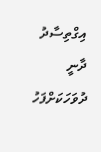އިގްތިސާދު ދާނީ ދުވަހަކަށްފަހު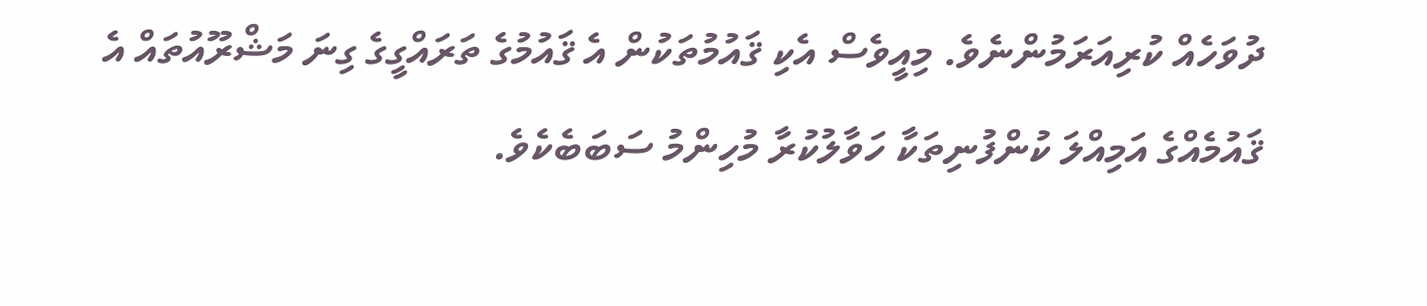ދުވަހެއް ކުރިއަރަމުންނެވެ. މިއީވެސް އެކި ޤައުމުތަކުން އެ ޤައުމުގެ ތަރައްގީގެ ގިނަ މަޝްރޫއުތައް އެ ޤައުމެއްގެ އަމިއްލަ ކުންފުނިތަކާ ހަވާލުކުރާ މުހިންމު ސަބަބެކެވެ.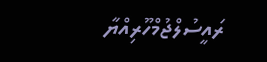ރައީސުލްޖުމްހޫރިއްޔާ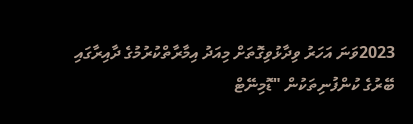2023ވަނަ އަހަރު ވިދާޅުވިގޮތަށް މިއަދު އިމާރާތްކުރުމުގެ ދާއިރާގައި ބޭރުގެ ކުންފުނިތަކުން "ޑޮމިނޭޓް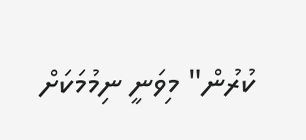ކުރުން" މިވަނީ ނިމުމަކަށް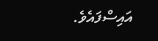އައިސްފައެވެ.